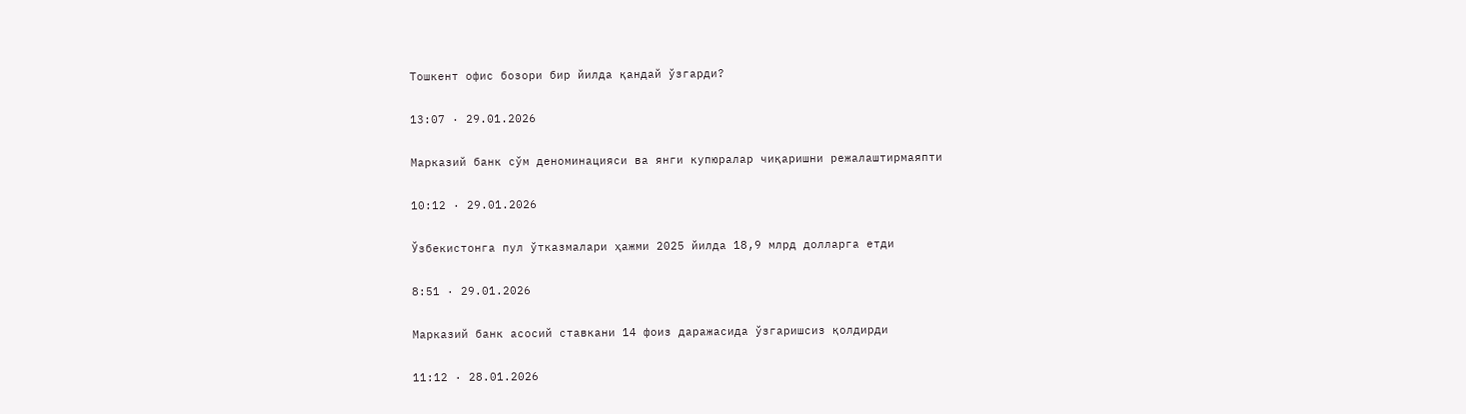Тошкент офис бозори бир йилда қандай ўзгарди?

13:07 · 29.01.2026

Марказий банк сўм деноминацияси ва янги купюралар чиқаришни режалаштирмаяпти

10:12 · 29.01.2026

Ўзбекистонга пул ўтказмалари ҳажми 2025 йилда 18,9 млрд долларга етди

8:51 · 29.01.2026

Марказий банк асосий ставкани 14 фоиз даражасида ўзгаришсиз қолдирди

11:12 · 28.01.2026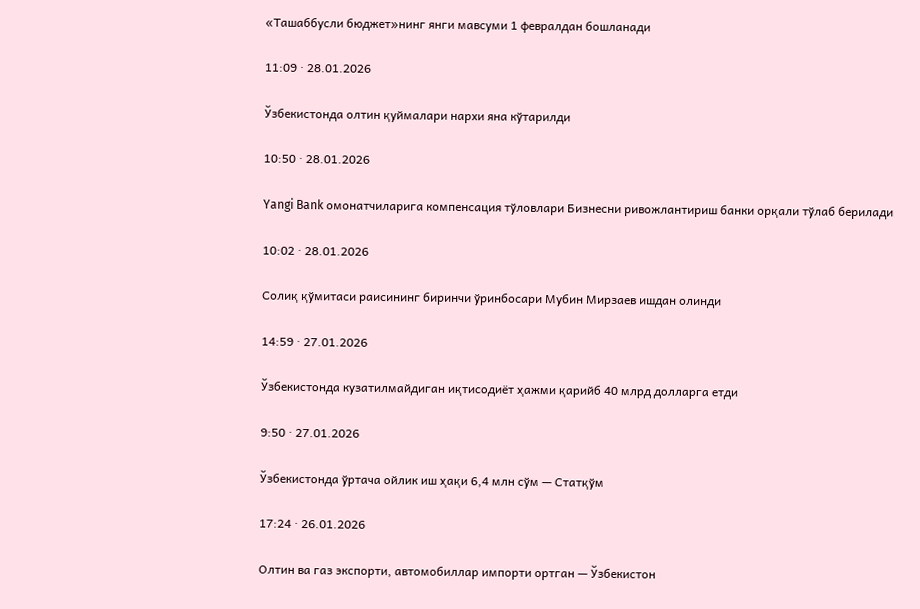«Ташаббусли бюджет»нинг янги мавсуми 1 февралдан бошланади

11:09 · 28.01.2026

Ўзбекистонда олтин қуймалари нархи яна кўтарилди

10:50 · 28.01.2026

Yangi Bank омонатчиларига компенсация тўловлари Бизнесни ривожлантириш банки орқали тўлаб берилади

10:02 · 28.01.2026

Солиқ қўмитаси раисининг биринчи ўринбосари Мубин Мирзаев ишдан олинди

14:59 · 27.01.2026

Ўзбекистонда кузатилмайдиган иқтисодиёт ҳажми қарийб 40 млрд долларга етди

9:50 · 27.01.2026

Ўзбекистонда ўртача ойлик иш ҳақи 6,4 млн сўм — Статқўм

17:24 · 26.01.2026

Олтин ва газ экспорти, автомобиллар импорти ортган — Ўзбекистон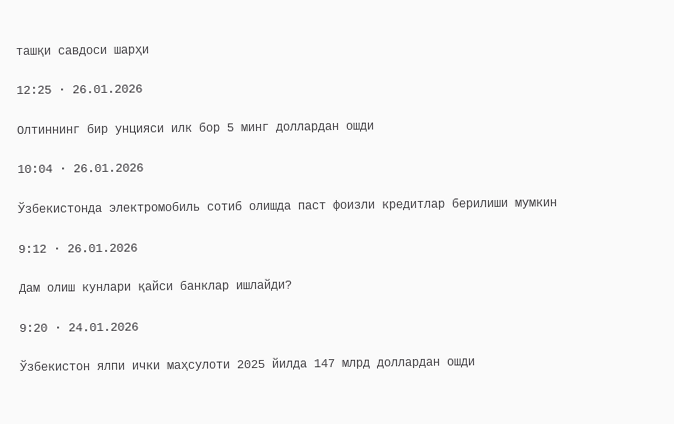ташқи савдоси шарҳи

12:25 · 26.01.2026

Олтиннинг бир унцияси илк бор 5 минг доллардан ошди

10:04 · 26.01.2026

Ўзбекистонда электромобиль сотиб олишда паст фоизли кредитлар берилиши мумкин

9:12 · 26.01.2026

Дам олиш кунлари қайси банклар ишлайди?

9:20 · 24.01.2026

Ўзбекистон ялпи ички маҳсулоти 2025 йилда 147 млрд доллардан ошди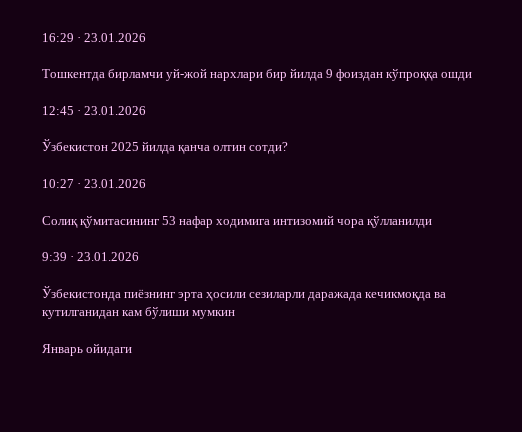16:29 · 23.01.2026

Тошкентда бирламчи уй-жой нархлари бир йилда 9 фоиздан кўпроққа ошди

12:45 · 23.01.2026

Ўзбекистон 2025 йилда қанча олтин сотди?

10:27 · 23.01.2026

Солиқ қўмитасининг 53 нафар ходимига интизомий чора қўлланилди

9:39 · 23.01.2026

Ўзбекистонда пиёзнинг эрта ҳосили сезиларли даражада кечикмоқда ва кутилганидан кам бўлиши мумкин

Январь ойидаги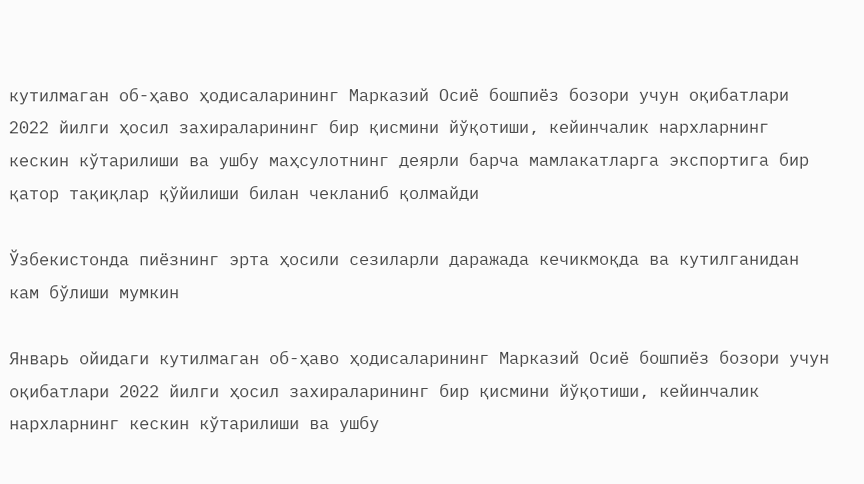кутилмаган об-ҳаво ҳодисаларининг Марказий Осиё бошпиёз бозори учун оқибатлари 2022 йилги ҳосил захираларининг бир қисмини йўқотиши, кейинчалик нархларнинг кескин кўтарилиши ва ушбу маҳсулотнинг деярли барча мамлакатларга экспортига бир қатор тақиқлар қўйилиши билан чекланиб қолмайди

Ўзбекистонда пиёзнинг эрта ҳосили сезиларли даражада кечикмоқда ва кутилганидан кам бўлиши мумкин

Январь ойидаги кутилмаган об-ҳаво ҳодисаларининг Марказий Осиё бошпиёз бозори учун оқибатлари 2022 йилги ҳосил захираларининг бир қисмини йўқотиши, кейинчалик нархларнинг кескин кўтарилиши ва ушбу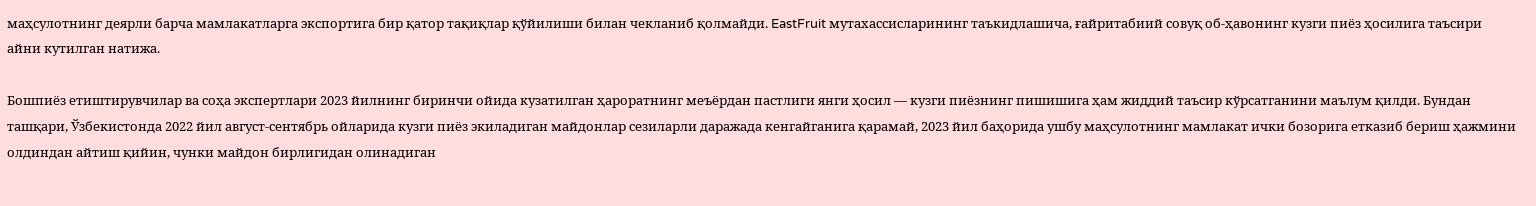маҳсулотнинг деярли барча мамлакатларга экспортига бир қатор тақиқлар қўйилиши билан чекланиб қолмайди. EastFruit мутахассисларининг таъкидлашича, ғайритабиий совуқ об-ҳавонинг кузги пиёз ҳосилига таъсири айни кутилган натижа.

Бошпиёз етиштирувчилар ва соҳа экспертлари 2023 йилнинг биринчи ойида кузатилган ҳароратнинг меъёрдан пастлиги янги ҳосил — кузги пиёзнинг пишишига ҳам жиддий таъсир кўрсатганини маълум қилди. Бундан ташқари, Ўзбекистонда 2022 йил август-сентябрь ойларида кузги пиёз экиладиган майдонлар сезиларли даражада кенгайганига қарамай, 2023 йил баҳорида ушбу маҳсулотнинг мамлакат ички бозорига етказиб бериш ҳажмини олдиндан айтиш қийин, чунки майдон бирлигидан олинадиган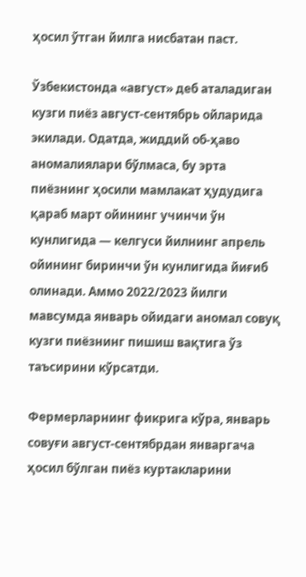ҳосил ўтган йилга нисбатан паст.

Ўзбекистонда «август» деб аталадиган кузги пиёз август-сентябрь ойларида экилади. Одатда, жиддий об-ҳаво аномалиялари бўлмаса, бу эрта пиёзнинг ҳосили мамлакат ҳудудига қараб март ойининг учинчи ўн кунлигида — келгуси йилнинг апрель ойининг биринчи ўн кунлигида йиғиб олинади. Аммо 2022/2023 йилги мавсумда январь ойидаги аномал совуқ кузги пиёзнинг пишиш вақтига ўз таъсирини кўрсатди.

Фермерларнинг фикрига кўра, январь совуғи август-сентябрдан январгача ҳосил бўлган пиёз куртакларини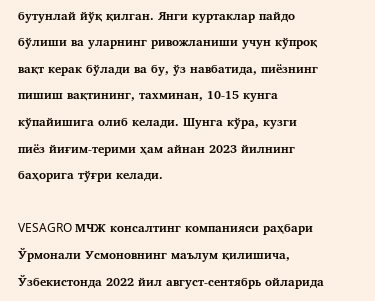бутунлай йўқ қилган. Янги куртаклар пайдо бўлиши ва уларнинг ривожланиши учун кўпроқ вақт керак бўлади ва бу, ўз навбатида, пиёзнинг пишиш вақтининг, тахминан, 10-15 кунга кўпайишига олиб келади. Шунга кўра, кузги пиёз йиғим-терими ҳам айнан 2023 йилнинг баҳорига тўғри келади.

VESAGRO МЧЖ консалтинг компанияси раҳбари Ўрмонали Усмоновнинг маълум қилишича, Ўзбекистонда 2022 йил август-сентябрь ойларида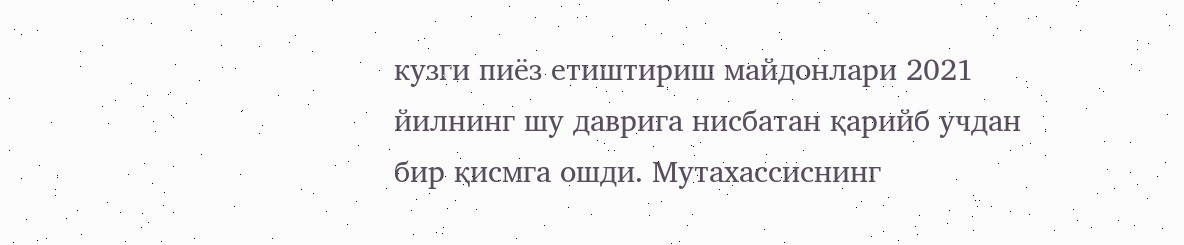кузги пиёз етиштириш майдонлари 2021 йилнинг шу даврига нисбатан қарийб учдан бир қисмга ошди. Мутахассиснинг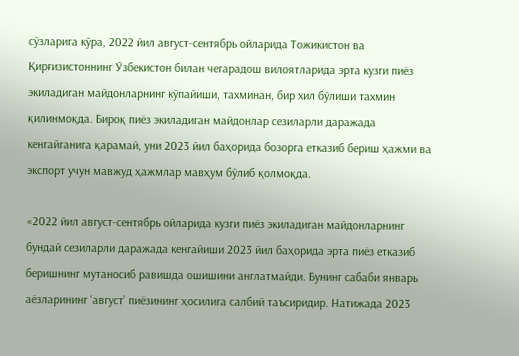сўзларига кўра, 2022 йил август-сентябрь ойларида Тожикистон ва Қирғизистоннинг Ўзбекистон билан чегарадош вилоятларида эрта кузги пиёз экиладиган майдонларнинг кўпайиши, тахминан, бир хил бўлиши тахмин қилинмоқда. Бироқ пиёз экиладиган майдонлар сезиларли даражада кенгайганига қарамай, уни 2023 йил баҳорида бозорга етказиб бериш ҳажми ва экспорт учун мавжуд ҳажмлар мавҳум бўлиб қолмоқда.

«2022 йил август-сентябрь ойларида кузги пиёз экиладиган майдонларнинг бундай сезиларли даражада кенгайиши 2023 йил баҳорида эрта пиёз етказиб беришнинг мутаносиб равишда ошишини англатмайди. Бунинг сабаби январь аёзларининг ‘август’ пиёзининг ҳосилига салбий таъсиридир. Натижада 2023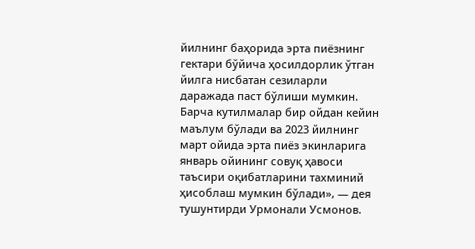йилнинг баҳорида эрта пиёзнинг гектари бўйича ҳосилдорлик ўтган йилга нисбатан сезиларли даражада паст бўлиши мумкин. Барча кутилмалар бир ойдан кейин маълум бўлади ва 2023 йилнинг март ойида эрта пиёз экинларига январь ойининг совуқ ҳавоси таъсири оқибатларини тахминий ҳисоблаш мумкин бўлади», — дея тушунтирди Урмонали Усмонов.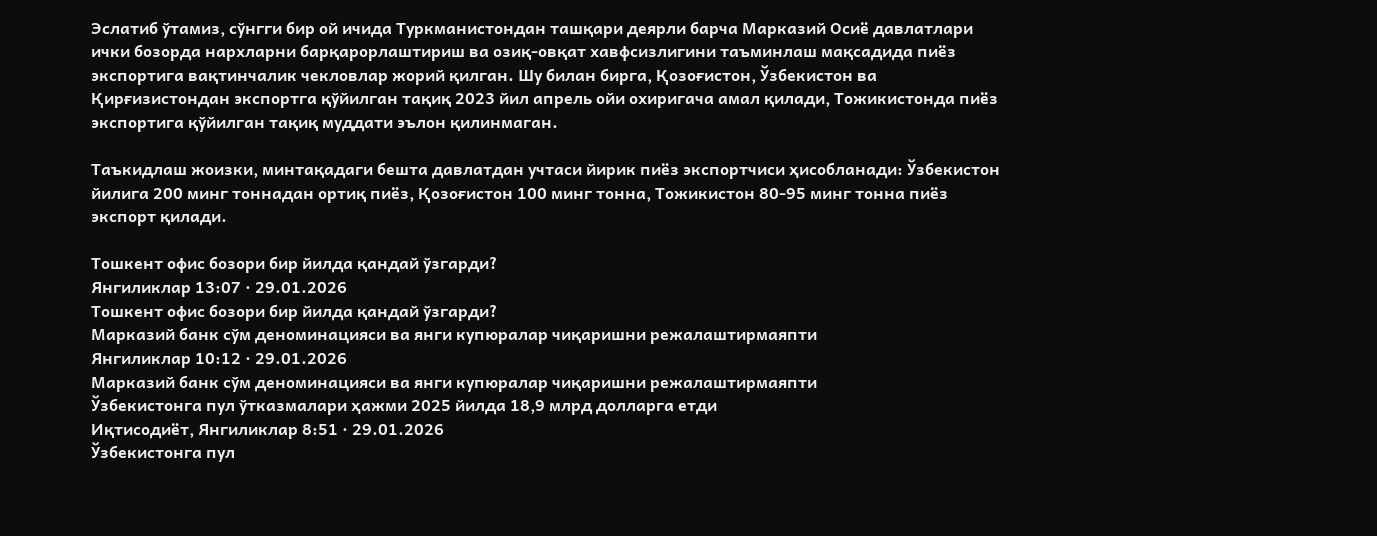Эслатиб ўтамиз, сўнгги бир ой ичида Туркманистондан ташқари деярли барча Марказий Осиё давлатлари ички бозорда нархларни барқарорлаштириш ва озиқ-овқат хавфсизлигини таъминлаш мақсадида пиёз экспортига вақтинчалик чекловлар жорий қилган. Шу билан бирга, Қозоғистон, Ўзбекистон ва Қирғизистондан экспортга қўйилган тақиқ 2023 йил апрель ойи охиригача амал қилади, Тожикистонда пиёз экспортига қўйилган тақиқ муддати эълон қилинмаган.

Таъкидлаш жоизки, минтақадаги бешта давлатдан учтаси йирик пиёз экспортчиси ҳисобланади: Ўзбекистон йилига 200 минг тоннадан ортиқ пиёз, Қозоғистон 100 минг тонна, Тожикистон 80-95 минг тонна пиёз экспорт қилади.

Тошкент офис бозори бир йилда қандай ўзгарди?
Янгиликлар 13:07 · 29.01.2026
Тошкент офис бозори бир йилда қандай ўзгарди?
Марказий банк сўм деноминацияси ва янги купюралар чиқаришни режалаштирмаяпти
Янгиликлар 10:12 · 29.01.2026
Марказий банк сўм деноминацияси ва янги купюралар чиқаришни режалаштирмаяпти
Ўзбекистонга пул ўтказмалари ҳажми 2025 йилда 18,9 млрд долларга етди
Иқтисодиёт, Янгиликлар 8:51 · 29.01.2026
Ўзбекистонга пул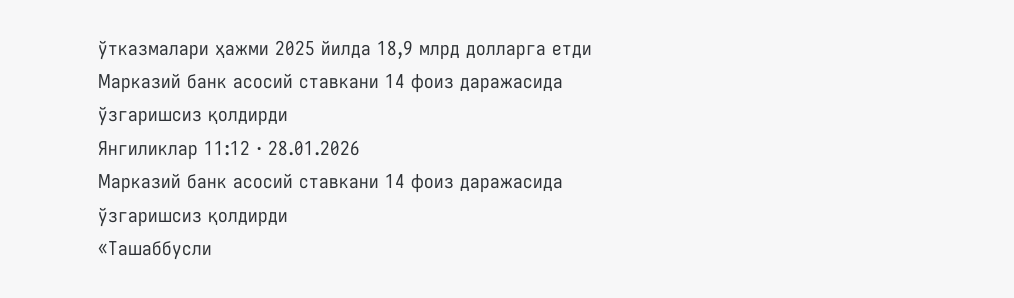ўтказмалари ҳажми 2025 йилда 18,9 млрд долларга етди
Марказий банк асосий ставкани 14 фоиз даражасида ўзгаришсиз қолдирди
Янгиликлар 11:12 · 28.01.2026
Марказий банк асосий ставкани 14 фоиз даражасида ўзгаришсиз қолдирди
«Ташаббусли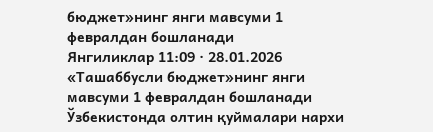бюджет»нинг янги мавсуми 1 февралдан бошланади
Янгиликлар 11:09 · 28.01.2026
«Ташаббусли бюджет»нинг янги мавсуми 1 февралдан бошланади
Ўзбекистонда олтин қуймалари нархи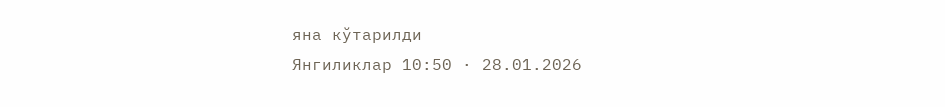яна кўтарилди
Янгиликлар 10:50 · 28.01.2026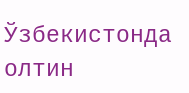Ўзбекистонда олтин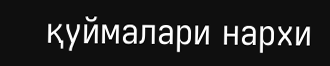қуймалари нархи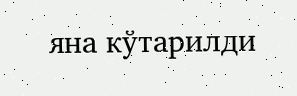яна кўтарилди